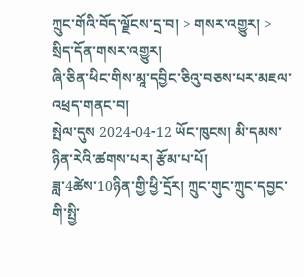ཀྲུང་གོའི་བོད་ལྗོངས་དྲ་བ། > གསར་འགྱུར། > སྲིད་དོན་གསར་འགྱུར།
ཞི་ཅིན་ཕིང་གིས་མཱ་དབྱིང་ཅིའུ་བཅས་པར་མཇལ་འཕྲད་གནང་བ།
སྤེལ་དུས 2024-04-12 ཡོང་ཁུངས། མི་དམས་ཉིན་རེའི་ཚགས་པར། རྩོམ་པ་པོ།
ཟླ་4ཚེས་10ཉིན་གྱི་ཕྱི་དྲོར། ཀྲུང་གུང་ཀྲུང་དབྱང་གི་སྤྱི་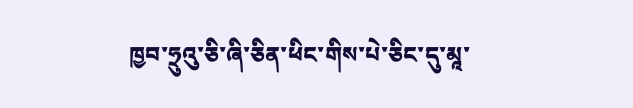ཁྱབ་ཧྲུའུ་ཅི་ཞི་ཅིན་ཕིང་གིས་པེ་ཅིང་དུ་མཱ་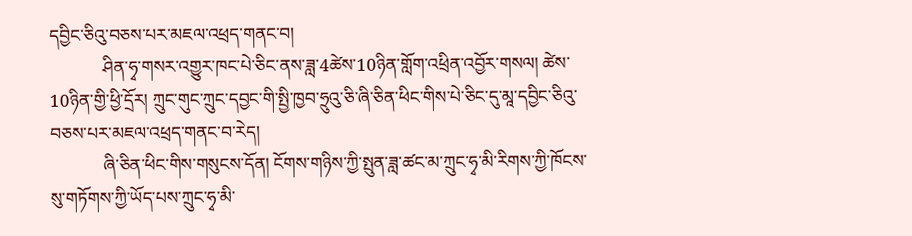དབྱིང་ཅིའུ་བཅས་པར་མཇལ་འཕྲད་གནང་བ།
            ཤིན་ཧྭ་གསར་འགྱུར་ཁང་པེ་ཅིང་ནས་ཟླ་4ཚེས་10ཉིན་གློག་འཕྲིན་འབྱོར་གསལ། ཚེས་10ཉིན་གྱི་ཕྱི་དྲོར། ཀྲུང་གུང་ཀྲུང་དབྱང་གི་སྤྱི་ཁྱབ་ཧྲུའུ་ཅི་ཞི་ཅིན་ཕིང་གིས་པེ་ཅིང་དུ་མཱ་དབྱིང་ཅིའུ་བཅས་པར་མཇལ་འཕྲད་གནང་བ་རེད།
            ཞི་ཅིན་ཕིང་གིས་གསུངས་དོན། ངོགས་གཉིས་ཀྱི་སྤུན་ཟླ་ཚང་མ་ཀྲུང་ཧྭ་མི་རིགས་ཀྱི་ཁོངས་སུ་གཏོགས་ཀྱི་ཡོད་པས་ཀྲུང་ཧྭ་མི་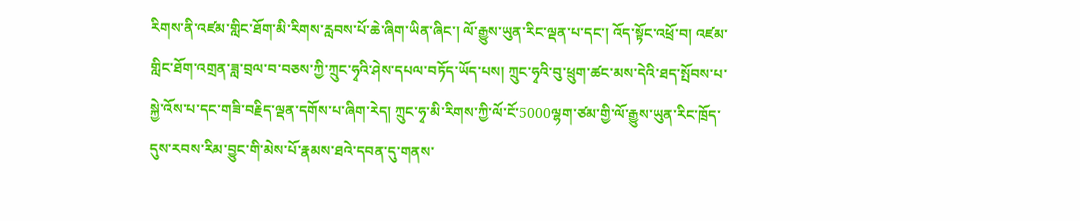རིགས་ནི་འཛམ་གླིང་ཐོག་མི་རིགས་རླབས་པོ་ཆེ་ཞིག་ཡིན་ཞིང་། ལོ་རྒྱུས་ཡུན་རིང་ལྡན་པ་དང་། འོད་སྟོང་འཕྲོ་བ། འཛམ་གླིང་ཐོག་འགྲན་ཟླ་བྲལ་བ་བཅས་ཀྱི་ཀྲུང་ཧྭའི་ཤེས་དཔལ་བཏོད་ཡོད་པས། ཀྲུང་ཧྭའི་བུ་ཕྲུག་ཚང་མས་དེའི་ཐད་སྤོབས་པ་སྐྱེ་འོས་པ་དང་གཟི་བརྗིད་ལྡན་དགོས་པ་ཞིག་རེད། ཀྲུང་ཧྭ་མི་རིགས་ཀྱི་ལོ་ངོ་5000ལྷག་ཙམ་གྱི་ལོ་རྒྱུས་ཡུན་རིང་ཁྲོད་དུས་རབས་རིམ་བྱུང་གི་མེས་པོ་རྣམས་ཐའེ་དབན་དུ་གནས་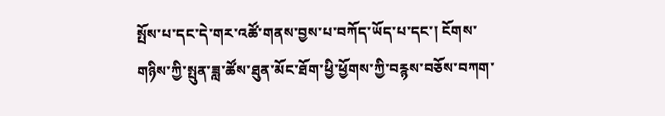སྤོས་པ་དང་དེ་གར་འཚོ་གནས་བྱས་པ་བཀོད་ཡོད་པ་དང་། ངོགས་གཉིས་ཀྱི་སྤུན་ཟླ་ཚོས་ཐུན་མོང་ཐོག་ཕྱི་ཕྱོགས་ཀྱི་བརྙས་བཅོས་བཀག་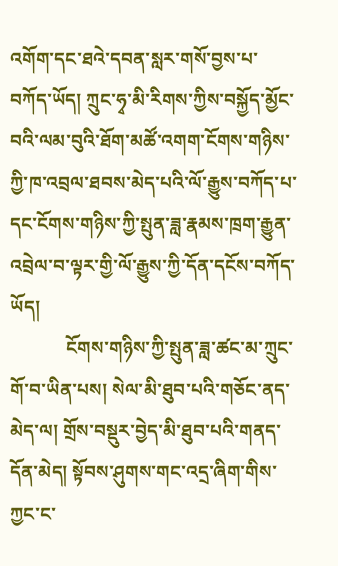འགོག་དང་ཐའེ་དབན་སླར་གསོ་བྱས་པ་བཀོད་ཡོད། ཀྲུང་ཧྭ་མི་རིགས་ཀྱིས་བསྐྱོད་མྱོང་བའི་ལམ་བུའི་ཐོག་མཚོ་འགག་ངོགས་གཉིས་ཀྱི་ཁ་འབྲལ་ཐབས་མེད་པའི་ལོ་རྒྱུས་བཀོད་པ་དང་ངོགས་གཉིས་ཀྱི་སྤུན་ཟླ་རྣམས་ཁྲག་རྒྱུན་འབྲེལ་བ་ལྟར་གྱི་ལོ་རྒྱུས་ཀྱི་དོན་དངོས་བཀོད་ཡོད།
            ངོགས་གཉིས་ཀྱི་སྤུན་ཟླ་ཚང་མ་ཀྲུང་གོ་བ་ཡིན་པས། སེལ་མི་ཐུབ་པའི་གཅོང་ནད་མེད་ལ། གྲོས་བསྡུར་བྱེད་མི་ཐུབ་པའི་གནད་དོན་མེད། སྟོབས་ཤུགས་གང་འདྲ་ཞིག་གིས་ཀྱང་ང་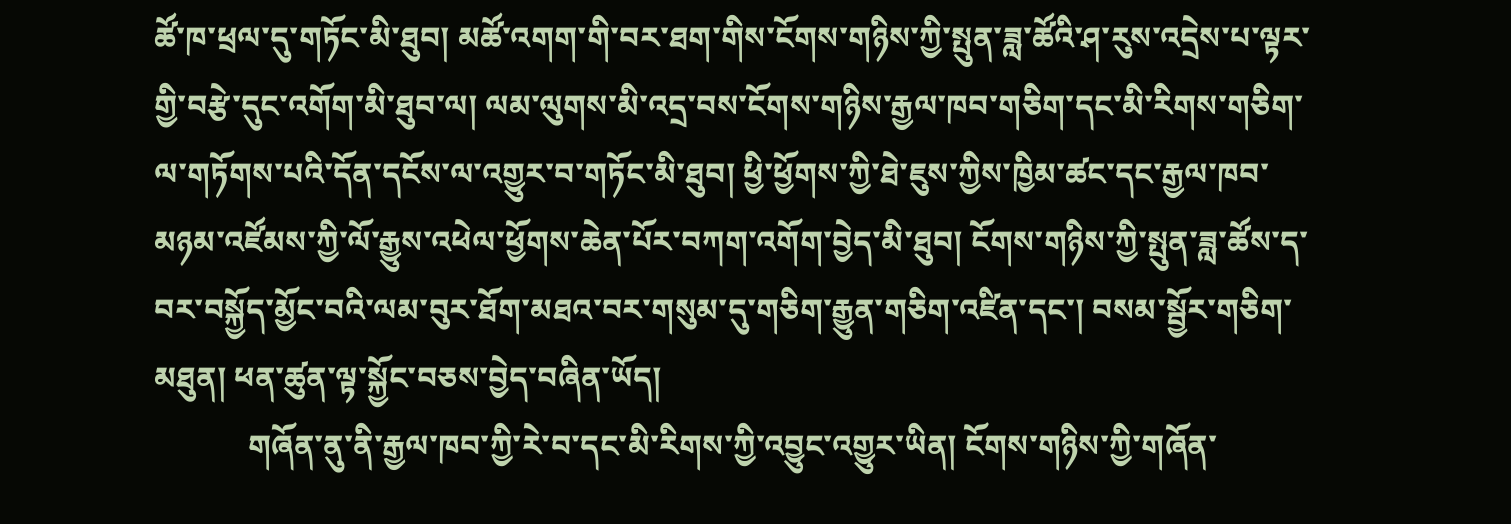ཚོ་ཁ་ཕྲལ་དུ་གཏོང་མི་ཐུབ། མཚོ་འགག་གི་བར་ཐག་གིས་ངོགས་གཉིས་ཀྱི་སྤུན་ཟླ་ཚོའི་ཤ་རུས་འདྲེས་པ་ལྟར་གྱི་བརྩེ་དུང་འགོག་མི་ཐུབ་ལ། ལམ་ལུགས་མི་འདྲ་བས་ངོགས་གཉིས་རྒྱལ་ཁབ་གཅིག་དང་མི་རིགས་གཅིག་ལ་གཏོགས་པའི་དོན་དངོས་ལ་འགྱུར་བ་གཏོང་མི་ཐུབ། ཕྱི་ཕྱོགས་ཀྱི་ཐེ་ཇུས་ཀྱིས་ཁྱིམ་ཚང་དང་རྒྱལ་ཁབ་མཉམ་འཛོམས་ཀྱི་ལོ་རྒྱུས་འཕེལ་ཕྱོགས་ཆེན་པོར་བཀག་འགོག་བྱེད་མི་ཐུབ། ངོགས་གཉིས་ཀྱི་སྤུན་ཟླ་ཚོས་ད་བར་བསྐྱོད་མྱོང་བའི་ལམ་བུར་ཐོག་མཐའ་བར་གསུམ་དུ་གཅིག་རྒྱུན་གཅིག་འཛིན་དང་། བསམ་སྦྱོར་གཅིག་མཐུན། ཕན་ཚུན་ལྟ་སྐྱོང་བཅས་བྱེད་བཞིན་ཡོད།
            གཞོན་ནུ་ནི་རྒྱལ་ཁབ་ཀྱི་རེ་བ་དང་མི་རིགས་ཀྱི་འབྱུང་འགྱུར་ཡིན། ངོགས་གཉིས་ཀྱི་གཞོན་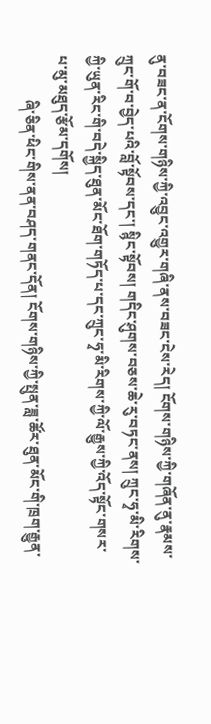ནུ་བཟང་ན་ངོགས་གཉིས་ཀྱི་འབྱུང་འགྱུར་གཞི་ནས་བཟང་ངེས་རེད། ངོགས་གཉིས་ཀྱི་གཞོན་ནུ་རྣམས་ཀྲུང་གོ་བ་བྱེད་པའི་བློ་སྟོབས་དང་། སྙིང་སྟོབས། གདིང་ཤུགས་བཅས་ཆེ་རུ་བཏང་ནས། ཀྲུང་ཧྭ་མི་རིགས་ཀྱི་ཡུན་རིང་གི་བདེ་སྐྱིད་ཐུན་མོང་ཐོག་གཏོད་པ་དང་ཀྲུང་ཧྭ་མི་རིགས་ཀྱི་ལོ་རྒྱུས་ཀྱི་འོད་སྟོང་གསར་པ་མུ་མཐུད་རྩོམ་དགོས།
            ཞི་ཅིན་ཕིང་གིས་ནན་བཤད་གནང་དོན། ངོགས་གཉིས་ཀྱི་སྤུན་ཟླ་ཚོར་ཐུན་མོང་གི་ཁྲག་རྒྱུན་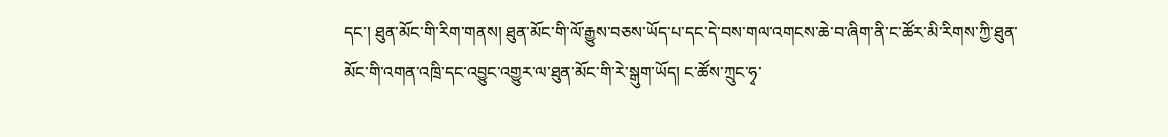དང་། ཐུན་མོང་གི་རིག་གནས། ཐུན་མོང་གི་ལོ་རྒྱུས་བཅས་ཡོད་པ་དང་དེ་བས་གལ་འགངས་ཆེ་བ་ཞིག་ནི་ང་ཚོར་མི་རིགས་ཀྱི་ཐུན་མོང་གི་འགན་འཁྲི་དང་འབྱུང་འགྱུར་ལ་ཐུན་མོང་གི་རེ་སྒུག་ཡོད། ང་ཚོས་ཀྲུང་ཧྭ་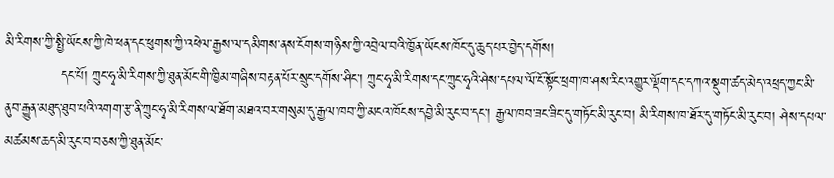མི་རིགས་ཀྱི་སྤྱི་ཡོངས་ཀྱི་ཁེ་ཕན་དང་ཕུགས་ཀྱི་འཕེལ་རྒྱས་ལ་དམིགས་ནས་ངོགས་གཉིས་ཀྱི་འབྲེལ་བའི་ཁྱོན་ཡོངས་ཁོང་དུ་ཆུད་པར་བྱེད་དགོས།
            དང་པོ། ཀྲུང་ཧྭ་མི་རིགས་ཀྱི་ཐུན་མོང་གི་ཁྱིམ་གཞིས་བརྟན་པོར་སྲུང་དགོས་ཤིང་། ཀྲུང་ཧྭ་མི་རིགས་དང་ཀྲུང་ཧྭའི་ཤེས་དཔལ་ལོ་ངོ་སྟོང་ཕྲག་ཁ་ཤས་རིང་འགྱུར་ལྡོག་དང་དཀའ་སྡུག་ཚད་མེད་འཕྲད་ཀྱང་མི་ནུབ་རྒྱུན་མཐུད་ཐུབ་པའི་འགག་རྩ་ནི་ཀྲུང་ཧྭ་མི་རིགས་ལ་ཐོག་མཐའ་བར་གསུམ་དུ་རྒྱལ་ཁབ་ཀྱི་མངའ་ཁོངས་དབྱེ་མི་རུང་བ་དང་། རྒྱལ་ཁབ་ཟང་ཟིང་དུ་གཏོང་མི་རུང་བ། མི་རིགས་ཁ་ཐོར་དུ་གཏོང་མི་རུང་བ། ཤེས་དཔལ་མཚམས་ཆད་མི་རུང་བ་བཅས་ཀྱི་ཐུན་མོང་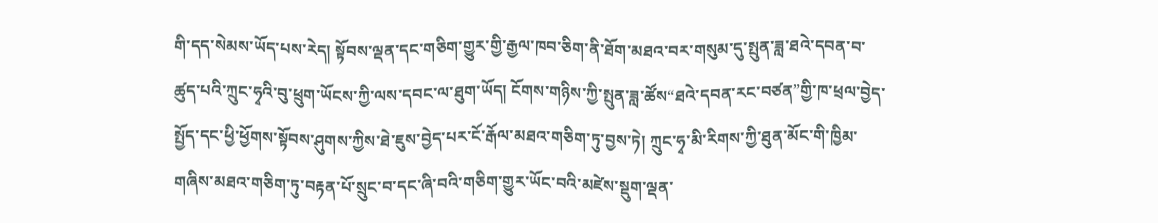གི་དད་སེམས་ཡོད་པས་རེད། སྟོབས་ལྡན་དང་གཅིག་གྱུར་གྱི་རྒྱལ་ཁབ་ཅིག་ནི་ཐོག་མཐའ་བར་གསུམ་དུ་སྤུན་ཟླ་ཐའེ་དབན་བ་ཚུད་པའི་ཀྲུང་ཧྭའི་བུ་ཕྲུག་ཡོངས་ཀྱི་ལས་དབང་ལ་ཐུག་ཡོད། ངོགས་གཉིས་ཀྱི་སྤུན་ཟླ་ཚོས“ཐའེ་དབན་རང་བཙན”གྱི་ཁ་ཕྲལ་བྱེད་སྤྱོད་དང་ཕྱི་ཕྱོགས་སྟོབས་ཤུགས་ཀྱིས་ཐེ་ཇུས་བྱེད་པར་ངོ་རྒོལ་མཐའ་གཅིག་ཏུ་བྱས་ཏེ། ཀྲུང་ཧྭ་མི་རིགས་ཀྱི་ཐུན་མོང་གི་ཁྱིམ་གཞིས་མཐའ་གཅིག་ཏུ་བརྟན་པོ་སྲུང་བ་དང་ཞི་བའི་གཅིག་གྱུར་ཡོང་བའི་མཛེས་སྡུག་ལྡན་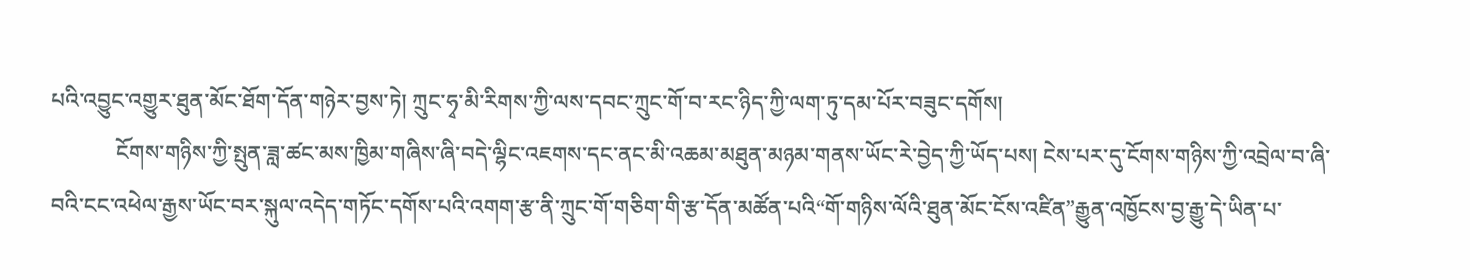པའི་འབྱུང་འགྱུར་ཐུན་མོང་ཐོག་དོན་གཉེར་བྱས་ཏེ། ཀྲུང་ཧྭ་མི་རིགས་ཀྱི་ལས་དབང་ཀྲུང་གོ་བ་རང་ཉིད་ཀྱི་ལག་ཏུ་དམ་པོར་བཟུང་དགོས།
            ངོགས་གཉིས་ཀྱི་སྤུན་ཟླ་ཚང་མས་ཁྱིམ་གཞིས་ཞི་བདེ་ལྷིང་འཇགས་དང་ནང་མི་འཆམ་མཐུན་མཉམ་གནས་ཡོང་རེ་བྱེད་ཀྱི་ཡོད་པས། ངེས་པར་དུ་ངོགས་གཉིས་ཀྱི་འབྲེལ་བ་ཞི་བའི་ངང་འཕེལ་རྒྱས་ཡོང་བར་སྐུལ་འདེད་གཏོང་དགོས་པའི་འགག་རྩ་ནི་ཀྲུང་གོ་གཅིག་གི་རྩ་དོན་མཚོན་པའི“གོ་གཉིས་ལོའི་ཐུན་མོང་ངོས་འཛིན”རྒྱུན་འཁྱོངས་བྱ་རྒྱུ་དེ་ཡིན་པ་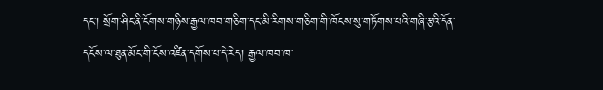དང་། སྲོག་ཤིང་ནི་ངོགས་གཉིས་རྒྱལ་ཁབ་གཅིག་དང་མི་རིགས་གཅིག་གི་ཁོངས་སུ་གཏོགས་པའི་གཞི་རྩའི་དོན་དངོས་ལ་ཐུན་མོང་གི་ངོས་འཛིན་དགོས་པ་དེ་རེད། རྒྱལ་ཁབ་ཁ་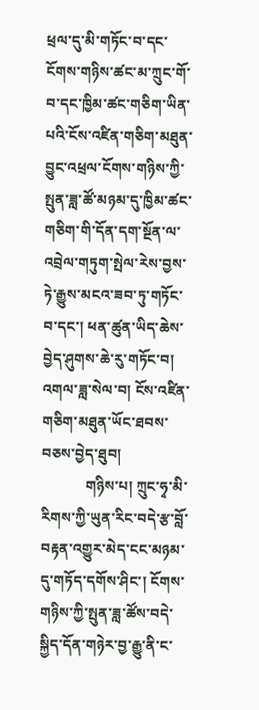ཕྲལ་དུ་མི་གཏོང་བ་དང་ངོགས་གཉིས་ཚང་མ་ཀྲུང་གོ་བ་དང་ཁྱིམ་ཚང་གཅིག་ཡིན་པའི་ངོས་འཛིན་གཅིག་མཐུན་བྱུང་འཕྲལ་ངོགས་གཉིས་ཀྱི་སྤུན་ཟླ་ཚོ་མཉམ་དུ་ཁྱིམ་ཚང་གཅིག་གི་དོན་དག་སྔོན་ལ་འབྲེལ་གཏུག་སྤེལ་རེས་བྱས་ཏེ་རྒྱུས་མངའ་ཟབ་ཏུ་གཏོང་བ་དང་། ཕན་ཚུན་ཡིད་ཆེས་བྱེད་ཤུགས་ཆེ་རུ་གཏོང་བ། འགལ་ཟླ་སེལ་བ། ངོས་འཛིན་གཅིག་མཐུན་ཡོང་ཐབས་བཅས་བྱེད་ཐུབ།
            གཉིས་པ། ཀྲུང་ཧྭ་མི་རིགས་ཀྱི་ཡུན་རིང་བདེ་རྩ་བློ་བརྟན་འགྱུར་མེད་ངང་མཉམ་དུ་གཏོད་དགོས་ཤིང་། ངོགས་གཉིས་ཀྱི་སྤུན་ཟླ་ཚོས་བདེ་སྐྱིད་དོན་གཉེར་བྱ་རྒྱུ་ནི་ང་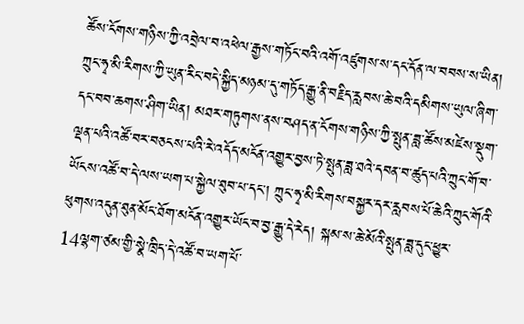ཚོས་ངོགས་གཉིས་ཀྱི་འབྲེལ་བ་འཕེལ་རྒྱས་གཏོང་བའི་འགོ་འཛུགས་ས་དང་དོན་ལ་བབས་ས་ཡིན། ཀྲུང་ཧྭ་མི་རིགས་ཀྱི་ཡུན་རིང་བདེ་སྐྱིད་མཉམ་དུ་གཏོད་རྒྱུ་ནི་བརྗིད་རླབས་ཆེ་བའི་དམིགས་ཡུལ་ཞིག་དང་བབ་ཆགས་ཤིག་ཡིན། མཐར་གཏུགས་ནས་བཤད་ན་ངོགས་གཉིས་ཀྱི་སྤུན་ཟླ་ཚོས་མཛེས་སྡུག་ལྡན་པའི་འཚོ་བར་བཅངས་པའི་རེ་འདོད་མངོན་འགྱུར་བྱས་ཏེ་སྤུན་ཟླ་ཐའེ་དབན་བ་ཚུད་པའི་ཀྲུང་གོ་བ་ཡོངས་འཚོ་བ་དེ་ལས་ཡག་པ་སྐྱེལ་ཐུབ་པ་དང་། ཀྲུང་ཧྭ་མི་རིགས་བསྐྱར་དར་རླབས་པོ་ཆེའི་ཀྲུང་གོའི་ཕུགས་འདུན་ཐུན་མོང་ཐོག་མངོན་འགྱུར་ཡོང་བ་བྱ་རྒྱུ་དེ་རེད། སྐམ་ས་ཆེ་མོའི་སྤུན་ཟླ་དུང་ཕྱུར་14ལྷག་ཙམ་གྱི་སྣེ་ཁྲིད་དེ་འཚོ་བ་ཡག་པོ་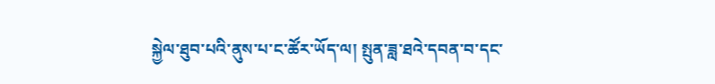སྐྱེལ་ཐུབ་པའི་ནུས་པ་ང་ཚོར་ཡོད་ལ། སྤུན་ཟླ་ཐའེ་དབན་བ་དང་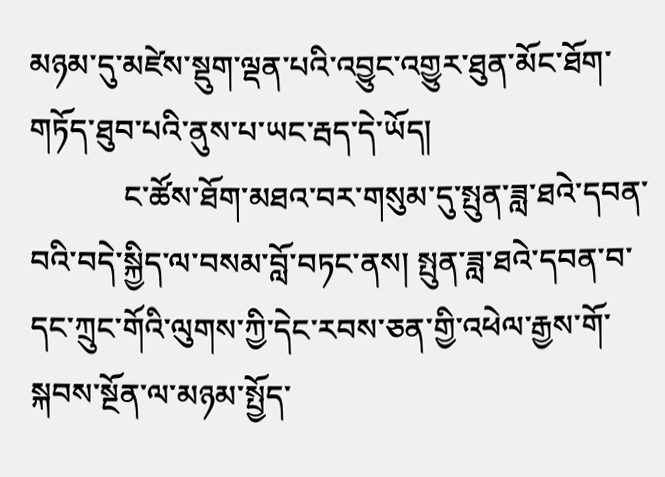མཉམ་དུ་མཛེས་སྡུག་ལྡན་པའི་འབྱུང་འགྱུར་ཐུན་མོང་ཐོག་གཏོད་ཐུབ་པའི་ནུས་པ་ཡང་རྦད་དེ་ཡོད།
            ང་ཚོས་ཐོག་མཐའ་བར་གསུམ་དུ་སྤུན་ཟླ་ཐའེ་དབན་བའི་བདེ་སྐྱིད་ལ་བསམ་བློ་བཏང་ནས། སྤུན་ཟླ་ཐའེ་དབན་བ་དང་ཀྲུང་གོའི་ལུགས་ཀྱི་དེང་རབས་ཅན་གྱི་འཕེལ་རྒྱས་གོ་སྐབས་སྔོན་ལ་མཉམ་སྤྱོད་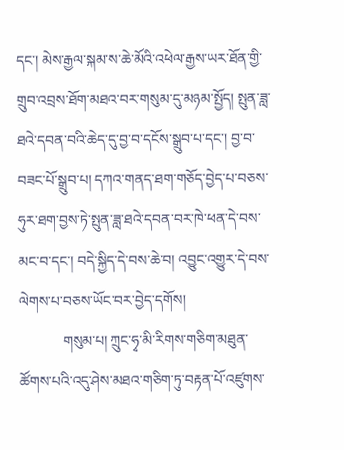དང་། མེས་རྒྱལ་སྐམ་ས་ཆེ་མོའི་འཕེལ་རྒྱས་ཡར་ཐོན་གྱི་གྲུབ་འབྲས་ཐོག་མཐའ་བར་གསུམ་དུ་མཉམ་སྤྱོད། སྤུན་ཟླ་ཐའེ་དབན་བའི་ཆེད་དུ་བྱ་བ་དངོས་སྒྲུབ་པ་དང་། བྱ་བ་བཟང་པོ་སྒྲུབ་པ། དཀའ་གནད་ཐག་གཅོད་བྱེད་པ་བཅས་ཧུར་ཐག་བྱས་ཏེ་སྤུན་ཟླ་ཐའེ་དབན་བར་ཁེ་ཕན་དེ་བས་མང་བ་དང་། བདེ་སྐྱིད་དེ་བས་ཆེ་བ། འབྱུང་འགྱུར་དེ་བས་ལེགས་པ་བཅས་ཡོང་བར་བྱེད་དགོས།
            གསུམ་པ། ཀྲུང་ཧྭ་མི་རིགས་གཅིག་མཐུན་ཚོགས་པའི་འདུ་ཤེས་མཐའ་གཅིག་ཏུ་བརྟན་པོ་འཛུགས་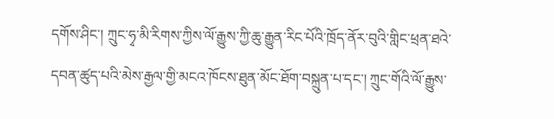དགོས་ཤིང་། ཀྲུང་ཧྭ་མི་རིགས་ཀྱིས་ལོ་རྒྱུས་ཀྱི་ཆུ་རྒྱུན་རིང་པོའི་ཁྲོད་ནོར་བུའི་གླིང་ཕྲན་ཐའེ་དབན་ཚུད་པའི་མེས་རྒྱལ་གྱི་མངའ་ཁོངས་ཐུན་མོང་ཐོག་བསྐྲུན་པ་དང་། ཀྲུང་གོའི་ལོ་རྒྱུས་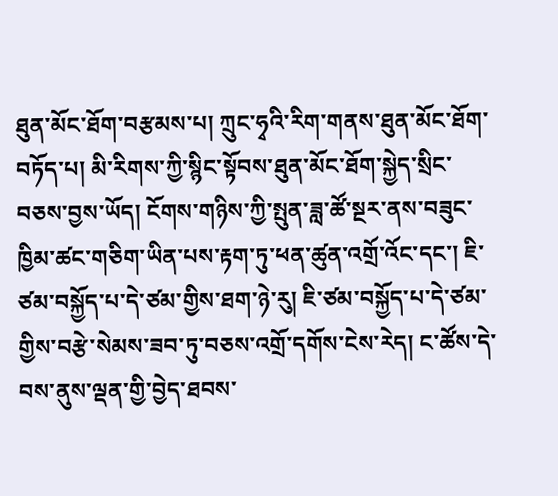ཐུན་མོང་ཐོག་བརྩམས་པ། ཀྲུང་ཧྭའི་རིག་གནས་ཐུན་མོང་ཐོག་བཏོད་པ། མི་རིགས་ཀྱི་སྙིང་སྟོབས་ཐུན་མོང་ཐོག་སྐྱེད་སྲིང་བཅས་བྱས་ཡོད། ངོགས་གཉིས་ཀྱི་སྤུན་ཟླ་ཚོ་སྔར་ནས་བཟུང་ཁྱིམ་ཚང་གཅིག་ཡིན་པས་རྟག་ཏུ་ཕན་ཚུན་འགྲོ་འོང་དང་། ཇི་ཙམ་བསྐྱོད་པ་དེ་ཙམ་གྱིས་ཐག་ཉེ་རུ། ཇི་ཙམ་བསྐྱོད་པ་དེ་ཙམ་གྱིས་བརྩེ་སེམས་ཟབ་ཏུ་བཅས་འགྲོ་དགོས་ངེས་རེད། ང་ཚོས་དེ་བས་ནུས་ལྡན་གྱི་བྱེད་ཐབས་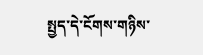སྤྱད་དེ་ངོགས་གཉིས་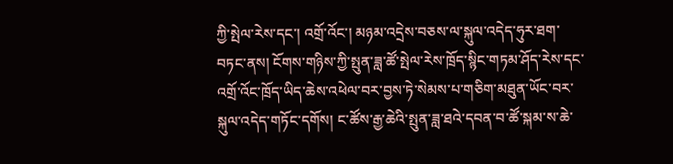ཀྱི་སྤེལ་རེས་དང་། འགྲོ་འོང་། མཉམ་འདྲེས་བཅས་ལ་སྐུལ་འདེད་ཧུར་ཐག་བཏང་ནས། ངོགས་གཉིས་ཀྱི་སྤུན་ཟླ་ཚོ་སྤེལ་རེས་ཁྲོད་སྙིང་གཏམ་ཤོད་རེས་དང་འགྲོ་འོང་ཁྲོད་ཡིད་ཆེས་འཕེལ་བར་བྱས་ཏེ་སེམས་པ་གཅིག་མཐུན་ཡོང་བར་སྐུལ་འདེད་གཏོང་དགོས། ང་ཚོས་རྒྱ་ཆེའི་སྤུན་ཟླ་ཐའེ་དབན་བ་ཚོ་སྐམ་ས་ཆེ་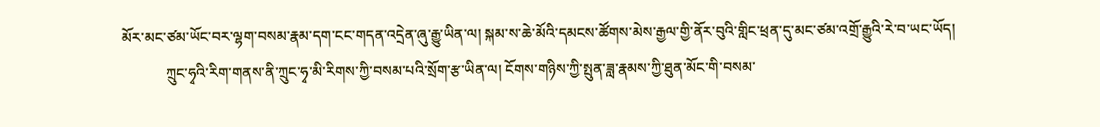མོར་མང་ཙམ་ཡོང་བར་ལྷག་བསམ་རྣམ་དག་ངང་གདན་འདྲེན་ཞུ་རྒྱུ་ཡིན་ལ། སྐམ་ས་ཆེ་མོའི་དམངས་ཚོགས་མེས་རྒྱལ་གྱི་ནོར་བུའི་གླིང་ཕྲན་དུ་མང་ཙམ་འགྲོ་རྒྱུའི་རེ་བ་ཡང་ཡོད།
            ཀྲུང་ཧྭའི་རིག་གནས་ནི་ཀྲུང་ཧྭ་མི་རིགས་ཀྱི་བསམ་པའི་སྲོག་རྩ་ཡིན་ལ། ངོགས་གཉིས་ཀྱི་སྤུན་ཟླ་རྣམས་ཀྱི་ཐུན་མོང་གི་བསམ་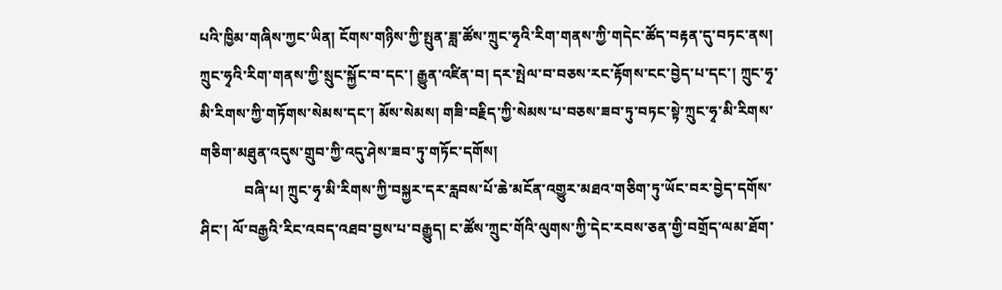པའི་ཁྱིམ་གཞིས་ཀྱང་ཡིན། ངོགས་གཉིས་ཀྱི་སྤུན་ཟླ་ཚོས་ཀྲུང་ཧྭའི་རིག་གནས་ཀྱི་གདེང་ཚོད་བརྟན་དུ་བཏང་ནས། ཀྲུང་ཧྭའི་རིག་གནས་ཀྱི་སྲུང་སྐྱོང་བ་དང་། རྒྱུན་འཛིན་བ། དར་སྤེལ་བ་བཅས་རང་རྟོགས་ངང་བྱེད་པ་དང་། ཀྲུང་ཧྭ་མི་རིགས་ཀྱི་གཏོགས་སེམས་དང་། མོས་སེམས། གཟི་བརྗིད་ཀྱི་སེམས་པ་བཅས་ཟབ་ཏུ་བཏང་སྟེ་ཀྲུང་ཧྭ་མི་རིགས་གཅིག་མཐུན་འདུས་གྲུབ་ཀྱི་འདུ་ཤེས་ཟབ་ཏུ་གཏོང་དགོས།
            བཞི་པ། ཀྲུང་ཧྭ་མི་རིགས་ཀྱི་བསྐྱར་དར་རླབས་པོ་ཆེ་མངོན་འགྱུར་མཐའ་གཅིག་ཏུ་ཡོང་བར་བྱེད་དགོས་ཤིང་། ལོ་བརྒྱའི་རིང་འབད་འཐབ་བྱས་པ་བརྒྱུད། ང་ཚོས་ཀྲུང་གོའི་ལུགས་ཀྱི་དེང་རབས་ཅན་གྱི་བགྲོད་ལམ་ཐོག་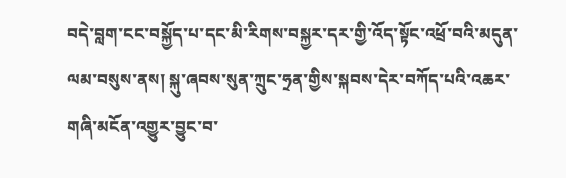བདེ་བླག་ངང་བསྐྱོད་པ་དང་མི་རིགས་བསྐྱར་དར་གྱི་འོད་སྟོང་འཕྲོ་བའི་མདུན་ལམ་བསུས་ནས། སྐུ་ཞབས་སུན་ཀྲུང་ཧྲན་གྱིས་སྐབས་དེར་བཀོད་པའི་འཆར་གཞི་མངོན་འགྱུར་བྱུང་བ་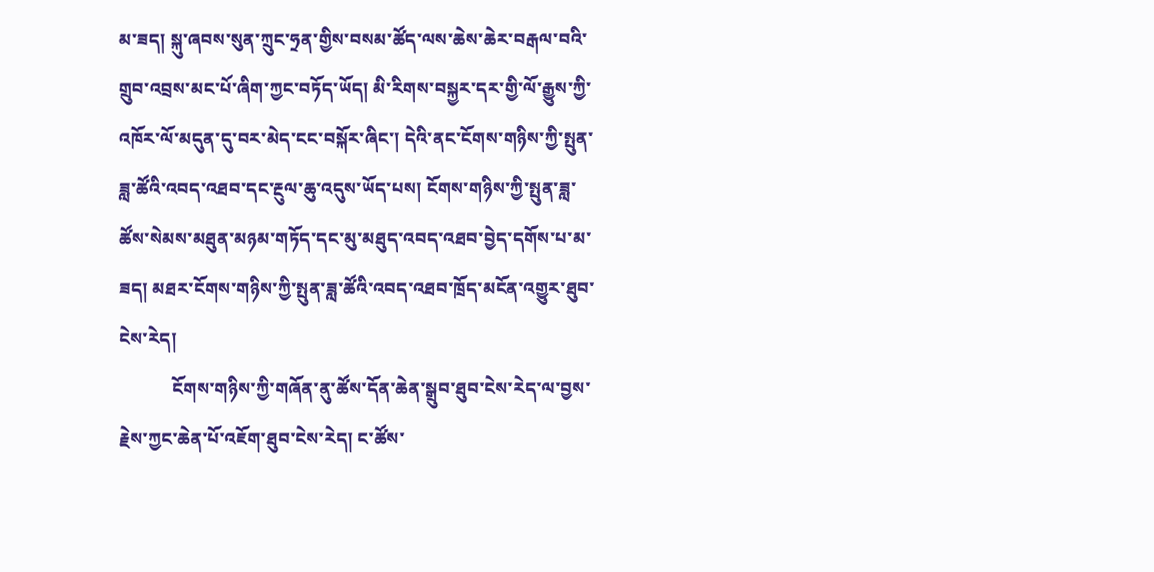མ་ཟད། སྐུ་ཞབས་སུན་ཀྲུང་ཧྲན་གྱིས་བསམ་ཚོད་ལས་ཆེས་ཆེར་བརྒལ་བའི་གྲུབ་འབྲས་མང་པོ་ཞིག་ཀྱང་བཏོད་ཡོད། མི་རིགས་བསྐྱར་དར་གྱི་ལོ་རྒྱུས་ཀྱི་འཁོར་ལོ་མདུན་དུ་བར་མེད་ངང་བསྐོར་ཞིང་། དེའི་ནང་ངོགས་གཉིས་ཀྱི་སྤུན་ཟླ་ཚོའི་འབད་འཐབ་དང་རྔུལ་ཆུ་འདུས་ཡོད་པས། ངོགས་གཉིས་ཀྱི་སྤུན་ཟླ་ཚོས་སེམས་མཐུན་མཉམ་གཏོད་དང་མུ་མཐུད་འབད་འཐབ་བྱེད་དགོས་པ་མ་ཟད། མཐར་ངོགས་གཉིས་ཀྱི་སྤུན་ཟླ་ཚོའི་འབད་འཐབ་ཁྲོད་མངོན་འགྱུར་ཐུབ་ངེས་རེད།
            ངོགས་གཉིས་ཀྱི་གཞོན་ནུ་ཚོས་དོན་ཆེན་སྒྲུབ་ཐུབ་ངེས་རེད་ལ་བྱས་རྗེས་ཀྱང་ཆེན་པོ་འཇོག་ཐུབ་ངེས་རེད། ང་ཚོས་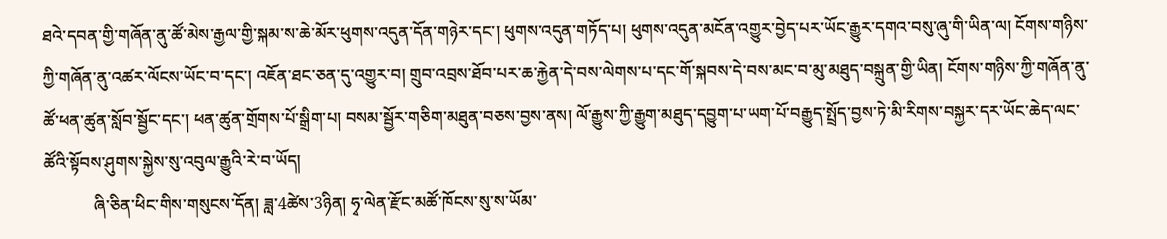ཐའེ་དབན་གྱི་གཞོན་ནུ་ཚོ་མེས་རྒྱལ་གྱི་སྐམ་ས་ཆེ་མོར་ཕུགས་འདུན་དོན་གཉེར་དང་། ཕུགས་འདུན་གཏོད་པ། ཕུགས་འདུན་མངོན་འགྱུར་བྱེད་པར་ཡོང་རྒྱུར་དགའ་བསུ་ཞུ་གི་ཡིན་ལ། ངོགས་གཉིས་ཀྱི་གཞོན་ནུ་འཚར་ལོངས་ཡོང་བ་དང་། འཇོན་ཐང་ཅན་དུ་འགྱུར་བ། གྲུབ་འབྲས་ཐོབ་པར་ཆ་རྐྱེན་དེ་བས་ལེགས་པ་དང་གོ་སྐབས་དེ་བས་མང་བ་མུ་མཐུད་བསྐྲུན་གྱི་ཡིན། ངོགས་གཉིས་ཀྱི་གཞོན་ནུ་ཚོ་ཕན་ཚུན་སློབ་སྦྱོང་དང་། ཕན་ཚུན་གྲོགས་པོ་སྒྲིག་པ། བསམ་སྦྱོར་གཅིག་མཐུན་བཅས་བྱས་ནས། ལོ་རྒྱུས་ཀྱི་རྒྱུག་མཐུད་དབྱུག་པ་ཡག་པོ་བརྒྱུད་སྤྲོད་བྱས་ཏེ་མི་རིགས་བསྐྱར་དར་ཡོང་ཆེད་ལང་ཚོའི་སྟོབས་ཤུགས་སྐྱེས་སུ་འབུལ་རྒྱུའི་རེ་བ་ཡོད།
            ཞི་ཅིན་ཕིང་གིས་གསུངས་དོན། ཟླ་4ཚེས་3ཉིན། ཧྭ་ལེན་རྫོང་མཚོ་ཁོངས་སུ་ས་ཡོམ་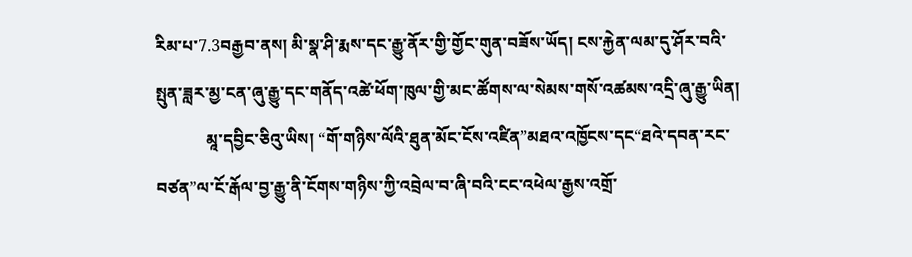རིམ་པ་7.3བརྒྱབ་ནས། མི་སྣ་ཤི་རྨས་དང་རྒྱུ་ནོར་གྱི་གྱོང་གུན་བཟོས་ཡོད། ངས་རྐྱེན་ལམ་དུ་ཤོར་བའི་སྤུན་ཟླར་མྱ་ངན་ཞུ་རྒྱུ་དང་གནོད་འཚེ་ཕོག་ཁུལ་གྱི་མང་ཚོགས་ལ་སེམས་གསོ་འཚམས་འདྲི་ཞུ་རྒྱུ་ཡིན།
            མཱ་དབྱིང་ཅིའུ་ཡིས། “གོ་གཉིས་ལོའི་ཐུན་མོང་ངོས་འཛིན”མཐའ་འཁྱོངས་དང“ཐའེ་དབན་རང་བཙན”ལ་ངོ་རྒོལ་བྱ་རྒྱུ་ནི་ངོགས་གཉིས་ཀྱི་འབྲེལ་བ་ཞི་བའི་ངང་འཕེལ་རྒྱས་འགྲོ་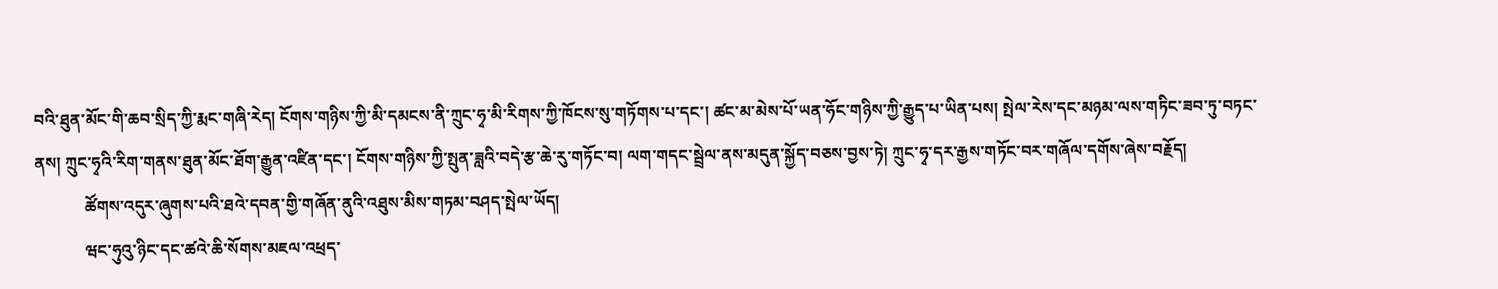བའི་ཐུན་མོང་གི་ཆབ་སྲིད་ཀྱི་རྨང་གཞི་རེད། ངོགས་གཉིས་ཀྱི་མི་དམངས་ནི་ཀྲུང་ཧྭ་མི་རིགས་ཀྱི་ཁོངས་སུ་གཏོགས་པ་དང་། ཚང་མ་མེས་པོ་ཡན་ཧོང་གཉིས་ཀྱི་རྒྱུད་པ་ཡིན་པས། སྤེལ་རེས་དང་མཉམ་ལས་གཏིང་ཟབ་ཏུ་བཏང་ནས། ཀྲུང་ཧྭའི་རིག་གནས་ཐུན་མོང་ཐོག་རྒྱུན་འཛིན་དང་། ངོགས་གཉིས་ཀྱི་སྤུན་ཟླའི་བདེ་རྩ་ཆེ་རུ་གཏོང་བ། ལག་གདང་སྦྲེལ་ནས་མདུན་སྐྱོད་བཅས་བྱས་ཏེ། ཀྲུང་ཧྭ་དར་རྒྱས་གཏོང་བར་གཞོལ་དགོས་ཞེས་བརྗོད།
            ཚོགས་འདུར་ཞུགས་པའི་ཐའེ་དབན་གྱི་གཞོན་ནུའི་འཐུས་མིས་གཏམ་བཤད་སྤེལ་ཡོད།
            ཝང་ཧུའུ་ཉིང་དང་ཚའེ་ཆི་སོགས་མཇལ་འཕྲད་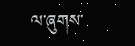ལ་ཞུགས་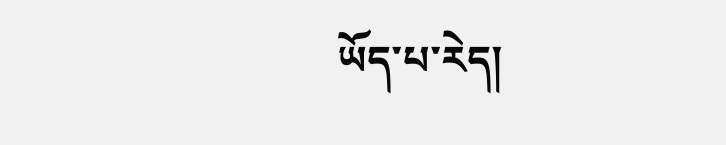ཡོད་པ་རེད།